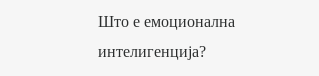Што е емоционална интелигенција?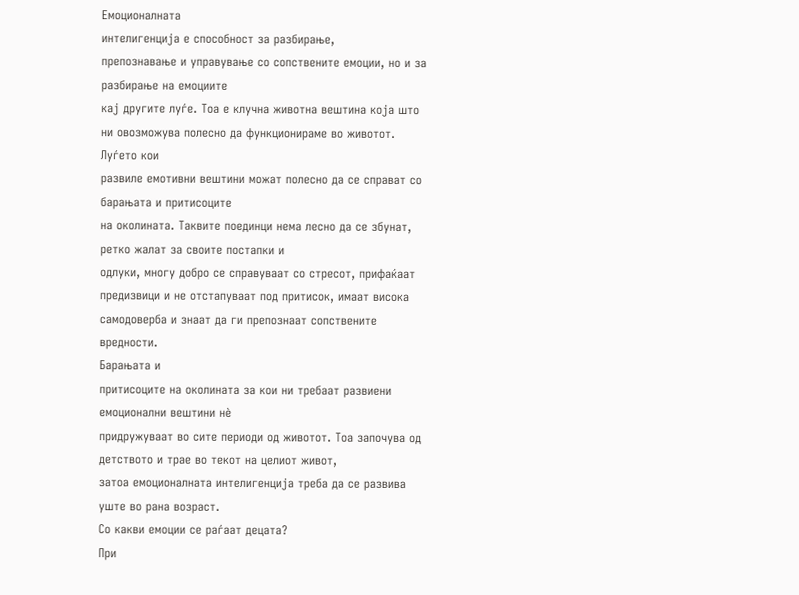Емоционалната
интелигенција е способност за разбирање,
препознавање и управување со сопствените емоции, но и за разбирање на емоциите
кај другите луѓе. Тоа е клучна животна вештина која што ни овозможува полесно да функционираме во животот.
Луѓето кои
развиле емотивни вештини можат полесно да се справат со барањата и притисоците
на околината. Таквите поединци нема лесно да се збунат, ретко жалат за своите постапки и
одлуки, многу добро се справуваат со стресот, прифаќаат предизвици и не отстапуваат под притисок, имаат висока
самодоверба и знаат да ги препознаат сопствените вредности.
Барањата и
притисоците на околината за кои ни требаат развиени емоционални вештини нè
придружуваат во сите периоди од животот. Тоа започува од детството и трае во текот на целиот живот,
затоа емоционалната интелигенција треба да се развива уште во рана возраст.
Со какви емоции се раѓаат децата?
При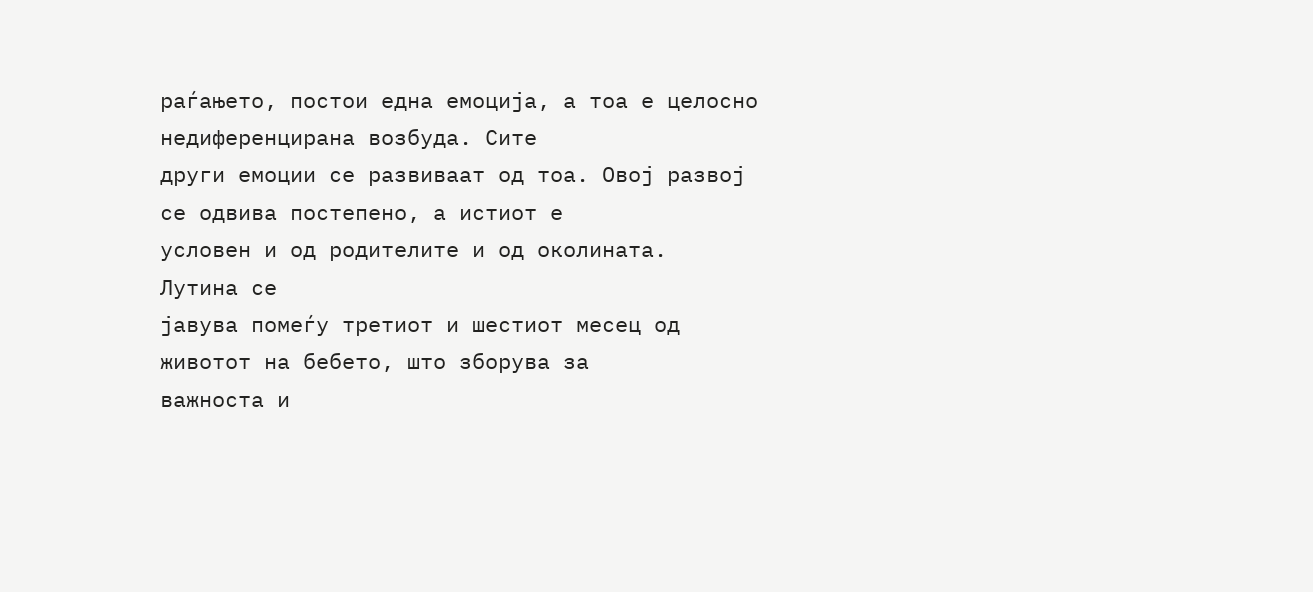раѓањето, постои една емоција, а тоа е целосно недиференцирана возбуда. Сите
други емоции се развиваат од тоа. Овој развој се одвива постепено, а истиот е
условен и од родителите и од околината.
Лутина се
јавува помеѓу третиот и шестиот месец од животот на бебето, што зборува за
важноста и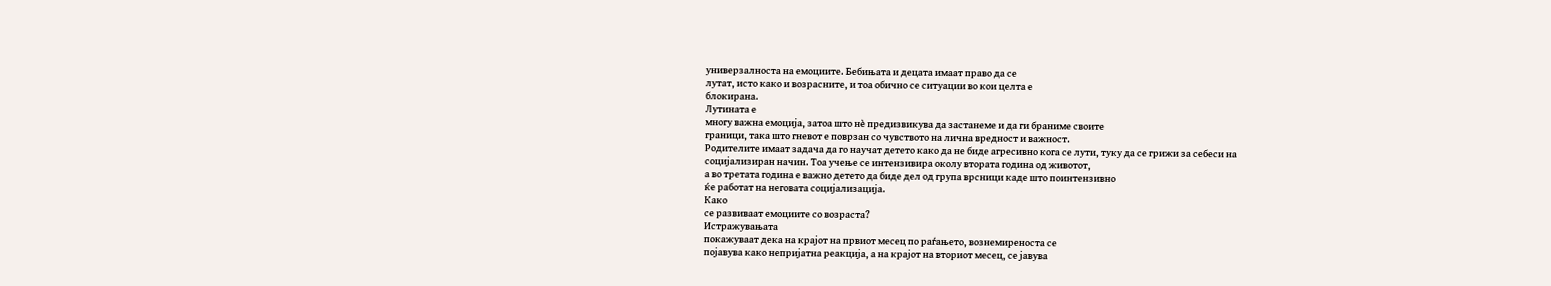универзалноста на емоциите. Бебињата и децата имаат право да се
лутат, исто како и возрасните, и тоа обично се ситуации во кои целта е
блокирана.
Лутината е
многу важна емоција, затоа што нè предизвикува да застанеме и да ги браниме своите
граници, така што гневот е поврзан со чувството на лична вредност и важност.
Родителите имаат задача да го научат детето како да не биде агресивно кога се лути, туку да се грижи за себеси на
социјализиран начин. Тоа учење се интензивира околу втората година од животот,
а во третата година е важно детето да биде дел од група врсници каде што поинтензивно
ќе работат на неговата социјализација.
Како
се развиваат емоциите со возраста?
Истражувањата
покажуваат дека на крајот на првиот месец по раѓањето, вознемиреноста се
појавува како непријатна реакција, а на крајот на вториот месец, се јавува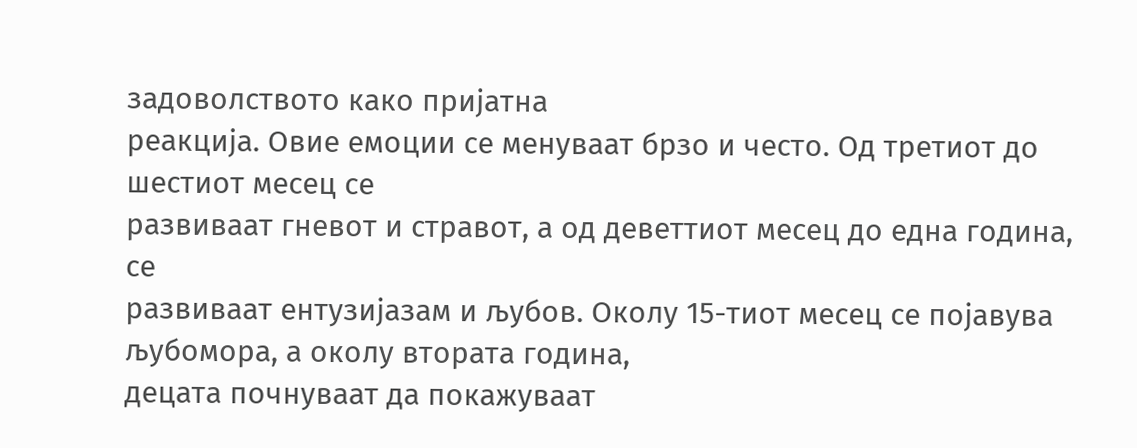задоволството како пријатна
реакција. Овие емоции се менуваат брзо и често. Од третиот до шестиот месец се
развиваат гневот и стравот, а од деветтиот месец до една година, се
развиваат ентузијазам и љубов. Околу 15-тиот месец се појавува љубомора, а околу втората година,
децата почнуваат да покажуваат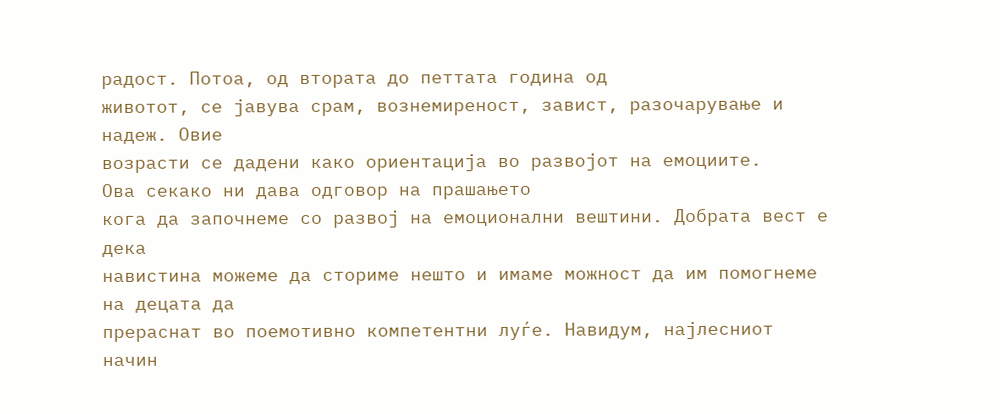радост. Потоа, од втората до петтата година од
животот, се јавува срам, вознемиреност, завист, разочарување и надеж. Овие
возрасти се дадени како ориентација во развојот на емоциите.
Ова секако ни дава одговор на прашањето
кога да започнеме со развој на емоционални вештини. Добрата вест е дека
навистина можеме да сториме нешто и имаме можност да им помогнеме на децата да
прераснат во поемотивно компетентни луѓе. Навидум, најлесниот начин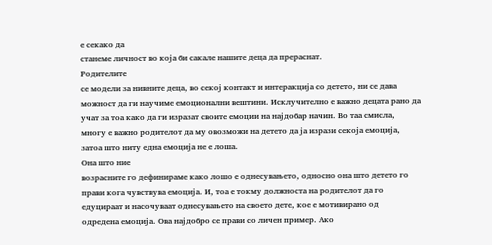е секако да
станеме личност во која би сакале нашите деца да прераснат.
Родителите
се модели за нивните деца, во секој контакт и интеракција со детето, ни се дава
можност да ги научиме емоционални вештини. Исклучително е важно децата рано да
учат за тоа како да ги изразат своите емоции на најдобар начин. Во таа смисла,
многу е важно родителот да му овозможи на детето да ја изрази секоја емоција,
затоа што ниту една емоција не е лоша.
Она што ние
возрасните го дефинираме како лошо е однесувањето, односно она што детето го
прави кога чувствува емоција. И, тоа е токму должноста на родителот да го
едуцираат и насочуваат однесувањето на своето дете, кое е мотивирано од
одредена емоција. Ова најдобро се прави со личен пример. Ако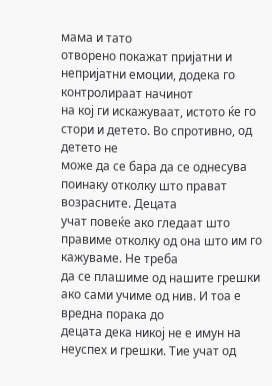мама и тато
отворено покажат пријатни и непријатни емоции, додека го контролираат начинот
на кој ги искажуваат, истото ќе го стори и детето. Во спротивно, од детето не
може да се бара да се однесува поинаку отколку што прават возрасните. Децата
учат повеќе ако гледаат што правиме отколку од она што им го кажуваме. Не треба
да се плашиме од нашите грешки ако сами учиме од нив. И тоа е вредна порака до
децата дека никој не е имун на неуспех и грешки. Тие учат од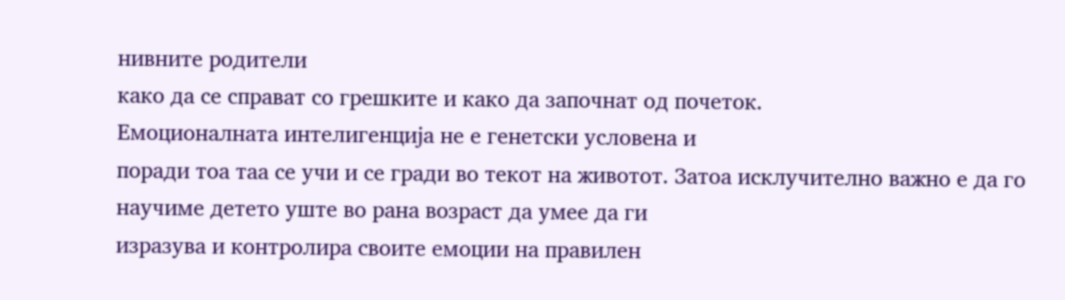нивните родители
како да се справат со грешките и како да започнат од почеток.
Емоционалната интелигенција не е генетски условена и
поради тоа таа се учи и се гради во текот на животот. Затоа исклучително важно е да го научиме детето уште во рана возраст да умее да ги
изразува и контролира своите емоции на правилен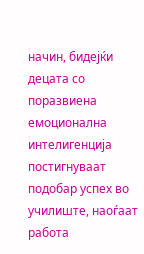начин, бидејќи децата со поразвиена емоционална
интелигенција постигнуваат подобар успех во училиште, наоѓаат работа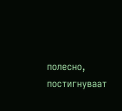полесно, постигнуваат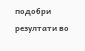подобри резултати во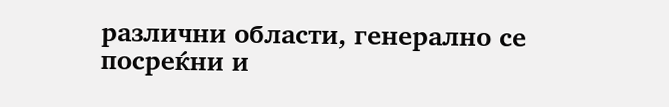различни области, генерално се посреќни и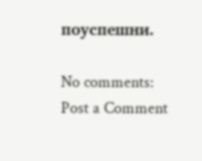поуспешни.

No comments:
Post a Comment